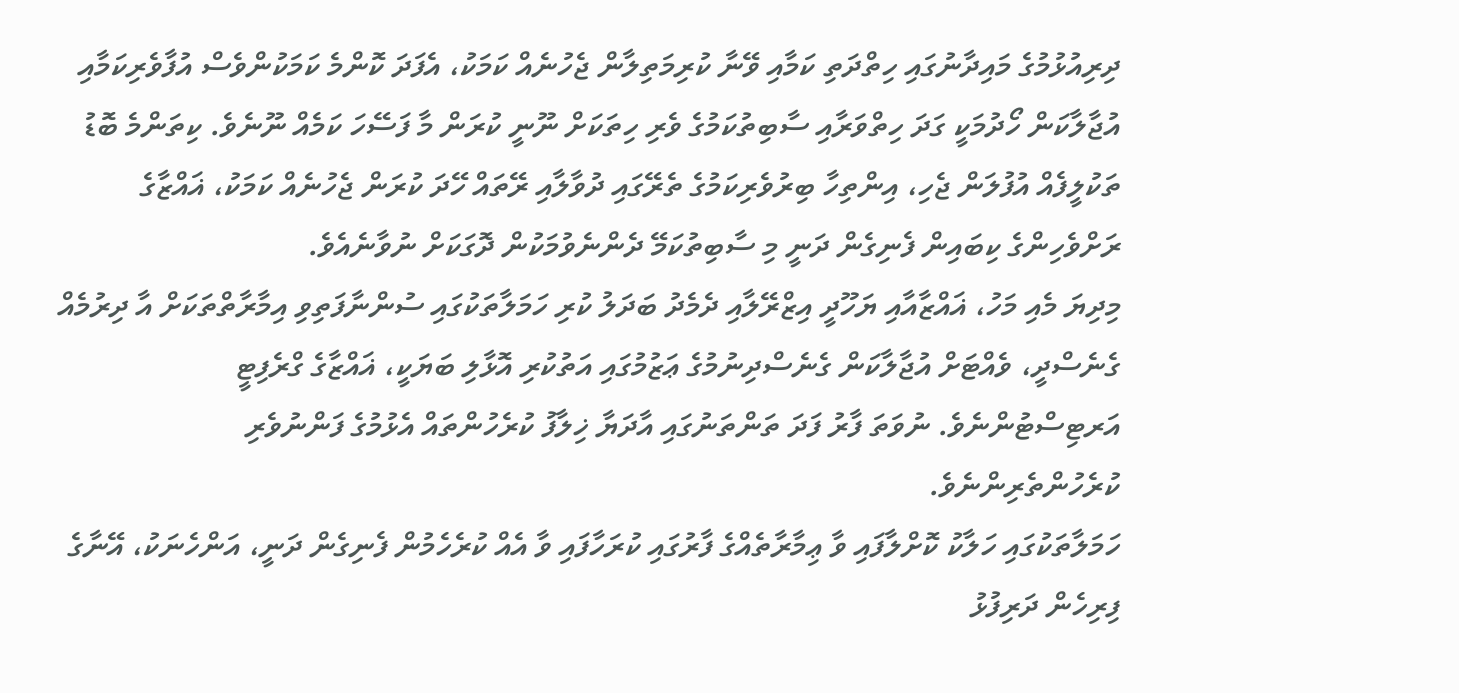ދިރިއުޅުމުގެ މައިދާނުގައި ހިތްދަތި ކަމާއި ވޭނާ ކުރިމަތިލާން ޖެހުނެއް ކަމަކު، އެފަދަ ކޮންމެ ކަމަކުންވެސް އުފާވެރިކަމާއި އުޖާލާކަން ހޯދުމަކީ ގަދަ ހިތްވަރާއި ސާބިތުކަމުގެ ވެރި ހިތަކަށް ނޫނީ ކުރަން މާ ފަސޭހަ ކަމެއް ނޫނެވެ. ކިތަންމެ ބޮޑު ތަކުލީފެއް އުފުލަން ޖެހި، އިންތިހާ ބިރުވެރިކަމުގެ ތެރޭގައި ދުވާލާއި ރޭތައް ހޭދަ ކުރަން ޖެހުނެއް ކަމަކު، ޣައްޒާގެ ރަށްވެހިންގެ ކިބައިން ފެނިގެން ދަނީ މި ސާބިތުކަމޭ ދެންނެވުމަކުން ދޮގަކަށް ނުވާނެއެވެ.
މިދިޔަ މެއި މަހު، ޣައްޒާއާއި ޔަހޫދީ އިޒްރޭލާއި ދެމެދު ބަދަލު ކުރި ހަމަލާތަކުގައި ސުންނާފަތިވި އިމާރާތްތަކަށް އާ ދިރުމެއް ގެނެސްދީ، ވެއްޓަށް އުޖާލާކަން ގެނެސްދިނުމުގެ ޢަޒުމުގައި އަތުކުރި އޮޅާލި ބަޔަކީ، ޣައްޒާގެ ގްރެފިޓީ އަރޓިސްޓުންނެވެ. ނުވަތަ ފާރު ފަދަ ތަންތަނުގައި އާދަޔާ ޚިލާފު ކުރެހުންތައް އެޅުމުގެ ފަންނުވެރި ކުރެހުންތެރިންނެވެ.
ހަމަލާތަކުގައި ހަލާކު ކޮށްލާފައި ވާ ޢިމާރާތެއްގެ ފާރުގައި ކުރަހާފައި ވާ އެއް ކުރެހެމުން ފެނިގެން ދަނީ، އަންހެނަކު، އޭނާގެ ފިރިހެން ދަރިފުޅު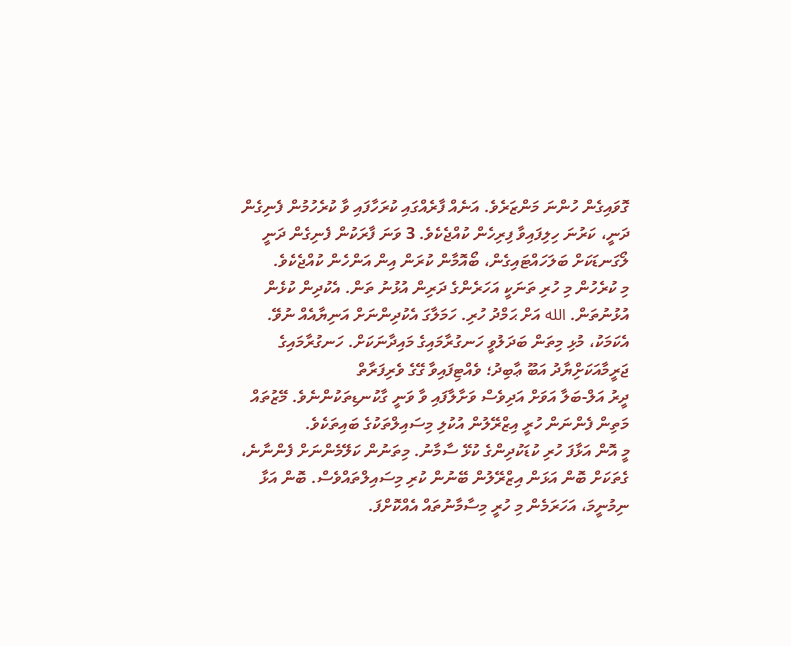ގޮވައިގެން ހުންނަ މަންޒަރެވެ. އަނެއް ފާރެއްގައި ކުރަހާފައި ވާ ކުރެހުމުން ފެނިގެން ދަނީ، ކަރުނަ ހިލިފައިވާ ފިރިހެން ކުއްޖެކެވެ. 3 ވަނަ ފާރަކުން ފެނިގެން ދަނީ ލޯގަނޑަކަށް ބަލަހައްޓައިގެން، ބޯއޮމާން ކުރަން އިން އަންހެން ކުއްޖެކެވެ.
މި ކުރެހުން މި ހުރި ތަނަކީ އަހަރެންގެ ދަރިން އުޅުނު ތަން. އެކުދިން ކުޅެން އުޅުނުތަން. الله އަށް ޙަމްދު ހުރި. ހަމަލާގަ އެކުދިންނަށް އަނިޔާއެއް ނުވޭ. އެކަމަކު، މުޅި މިތަން ބަދަލުވީ ހަނގުރާމައިގެ މައިދާނަކަށް. ހަނގުރާމައިގެ ޖަރީމާއަކަށްިޔާދު އަބޫ ޢާބިދު؛ ވެއްޓިފައިވާ ގޭގެ ވެރިފަރާތް
ދީރު އަލް-ބަލާ އަވަށް އަދިވެސް ވަށާލާފައި ވާ ވަނީ ގާކުނޑިތަކުންނެވެ. މޭޒުތައް މަތިން ފެންނަން ހުރީ އިޒްރޭލުން އުކުލި މިސައިލްތަކުގެ ބައިތަކެވެ.
މީ އޮން އަޅާފަ ހުރި ކުޑަކުދިންގެ ކުޅޭ ސާމާނު. މިތަނުން ކަލޭމެންނަށް ފެންނާނެ، ގެތަކަށް ބޮން އަޅަން އިޒްރޭލުން ބޭނުން ކުރި މިސައިލްތައްވެސް. ބޮން އަޅާ ނިމުނީމަ، އަހަރަމެން މި ހުރީ މިސާމާނުތައް އެއްކޮށްފަ.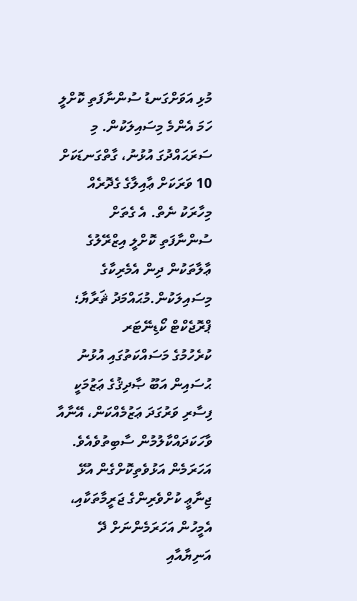މުޅި އަވަށްގަނޑު ސުންނާފަތި ކޮށްލީ ހަމަ އެންމެ މިސައިލަކުން. މި ސަރަޙައްދުގަ އުޅުނު، ގާތްގަނޑަކަށް 10 ވަރަކަށް ޢާއިލާގެ ގެދޮރެއް މިހާރަކު ނެތް. އެ ގެތަށް ސުންނާފަތި ކޮށްލީ އިޒްރޭލުގެ ޢާލާތަކުން ދިން އެމެރިކާގެ މިސައިލަކުން.މުޙައްމަދު ޘަރާޔާ؛ ޕްރޮޖެކްޓް ކޯޑިނޭޓަރ
ކުރެހުމުގެ މަސައްކަތުގައި އުޅުނު ޙުސައިން އަބޫ ޞާދިޤުގެ ޢަޒުމަކީ ފިސާރި ވަރުގަދަ ޢަޒުމެއްކަން، އޭނާއާ ވާހަކަދައްކާލުމުން ސާބިތުވެއެވެ.
އަހަރަމެން އަޅުވެތިކޮށްގެން އުޅޭ ޖިނާޢީ ކުށްވެރިންގެ ޖަރީމާތަކާއި، އެމީހުން އަހަރަމެންނަށް ދޭ އަނިޔާއާއި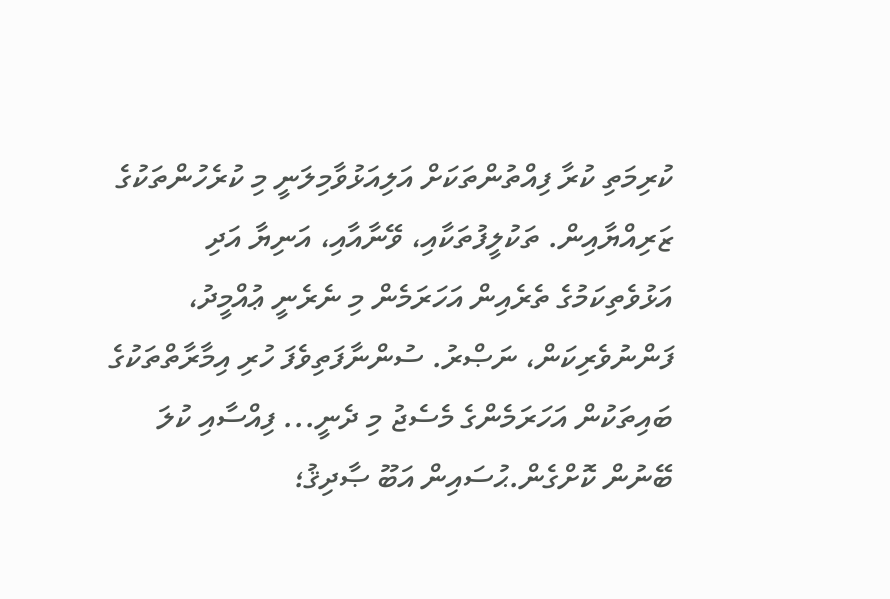ކުރިމަތި ކުރާ ފިއްތުންތަކަށް އަލިއަޅުވާމިލަނީ މި ކުރެހުންތަކުގެ ޒަރިއްޔާއިން. ތަކުލީފުތަކާއި، ވޭނާއާއި، އަނިޔާ އަދި އަޅުވެތިކަމުގެ ތެރެއިން އަހަރަމެން މި ނެރެނީ ޢުއްމީދު، ފަންނުވެރިކަން، ނަޞްރު. ސުންނާފަތިވެފަ ހުރި އިމާރާތްތަކުގެ ބައިތަކުން އަހަރަމެންގެ މެސެޖު މި ދެނީ... ފިއްސާއި ކުލަ ބޭނުން ކޮށްގެން.ޙުސައިން އަބޫ ޞާދިޤު؛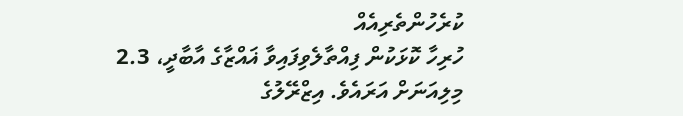ކުރެހުންތެރިއެއް
ހުރިހާ ކޮޅަކުން ފިއްތާލެވިފައިވާ ޣައްޒާގެ އާބާދީ، 2.3 މިލިއަނަށް އަރައެވެ. އިޒްރޭލުގެ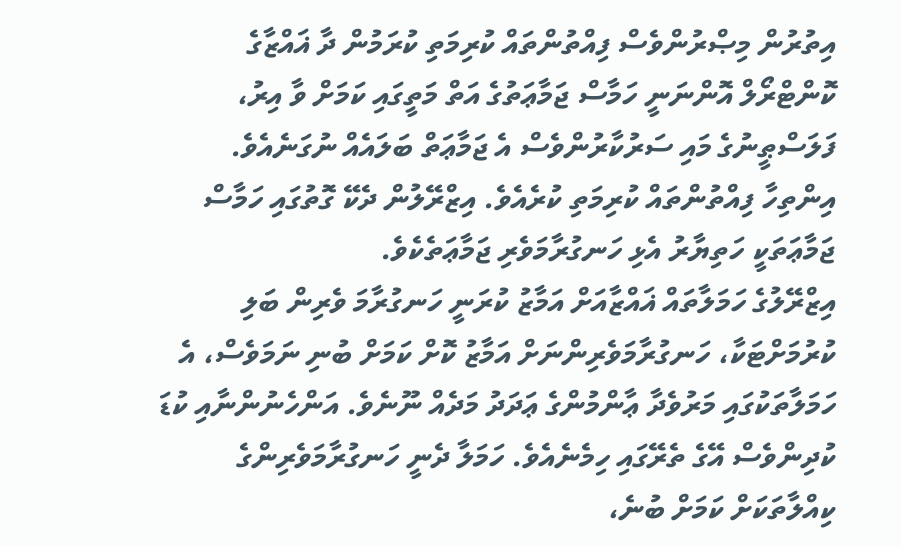އިތުރުން މިޞްރުންވެސް ފިއްތުންތައް ކުރިމަތި ކުރަމުން ދާ ޣައްޒާގެ ކޮންޓްރޯލް އޮންނަނީ ހަމާސް ޖަމާޢަތުގެ އަތް މަތީގައި ކަމަށް ވާ އިރު، ފަލަސްޠީނުގެ މައި ސަރުކާރުންވެސް އެ ޖަމާޢަތް ބަލައެއް ނުގަނެއެވެ. އިންތިހާ ފިއްތުންތައް ކުރިމަތި ކުރެއެވެ. އިޒްރޭލުން ދެކޭ ގޮތުގައި ހަމާސް ޖަމާޢަތަކީ ހަތިޔާރު އެޅި ހަނގުރާމަވެރި ޖަމާޢަތެކެވެ.
އިޒްރޭލުގެ ހަމަލާތައް ޣައްޒާއަށް އަމާޒު ކުރަނީ ހަނގުރާމަ ވެރިން ބަލި ކުރުމަށްޓަކާ، ހަނގުރާމަވެރިންނަށް އަމާޒު ކޮށް ކަމަށް ބުނި ނަމަވެސް، އެ ހަމަލާތަކުގައި މަރުވެދާ ޢާންމުންގެ ޢަދަދު މަދެއް ނޫނެވެ. އަންހެނުންނާއި ކުޑަ ކުދިންވެސް އޭގެ ތެރޭގައި ހިމެނެއެވެ. ހަމަލާ ދެނީ ހަނގުރާމަވެރިންގެ ކިއްލާތަކަށް ކަމަށް ބުނެ،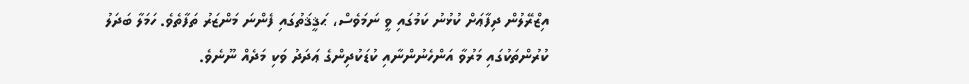އިޒްރޭލުން ދިފާޢަށް ކުޅުނު ކަމުގައި ވީ ނަމަވެސް، ޙަޤީޤަތުގައި ފެންނަ މަންޒަރު ތަފާތެވެ. ހަމަލާ ބަދަލު ކުރުންތަކުގައި މަރުވާ އަންހެނުންނާއި ކުޑަކުދިންގެ ޢަދަދު ވަކި މަދެއް ނޫނެވެ.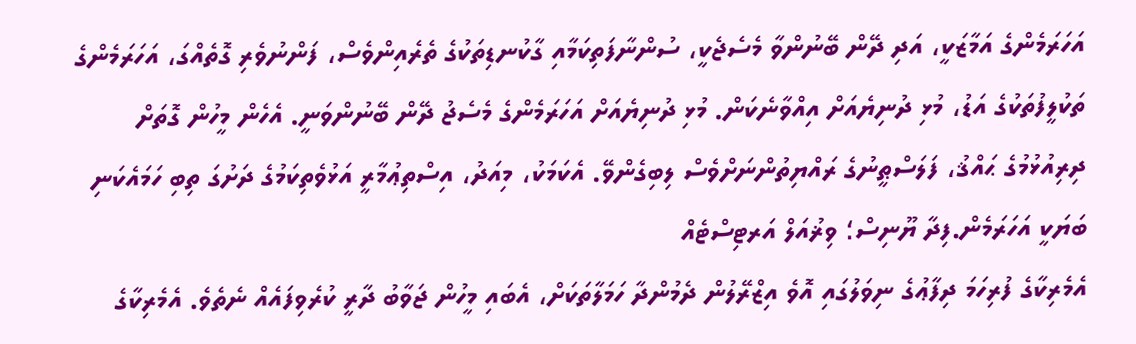އަހަރަމެންގެ އަމާޒަކީ، އަދި ދޭން ބޭނުންވާ މެސެޖެކީ، ސުންނާފަތިކަމާއި ގާކުނޑިތަކުގެ ތެރެއިންވެސް، ފަންނުވެރި ގޮތެއްގަ، އަހަރަމެންގެ ތަކުލީފުތަކުގެ އަޑު، މުޅި ދުނިޔެއަށް އިއްވާނެކަން. މުޅި ދުނިޔެއަށް އަހަރަމެންގެ މެސެޖު ދޭން ބޭނުންވަނީ. އެހެން މީހުން ގޮތަށް ދިރިއުޅުމުގެ ޙައްޤު، ފަލަސްޠީނުގެ ރައްޔިތުންނަށްވެސް ލިބިގެންވޭ. އެކަމަކު، މިއަދު، އިސްތިޢުމާރީ އަޅުވެތިކަމުގެ ދަށުގަ ތިބި ހަމައެކަނި ބަޔަކީ އަހަރަމެން.ފިދާ ޔޫނިސް؛ ވިޜުއަލް އަރޓިސްޓެއް
އެމެރިކާގެ ފުރިހަމަ ދިފާޢުގެ ނިވަލުގައި އޮވެ އިޒްރޭލުން ދެމުންދާ ހަމަލާތަކަށް، އެބައި މީހުން ޖަވާބު ދާރީ ކުރެވިފައެއް ނެތެވެ. އެމެރިކާގެ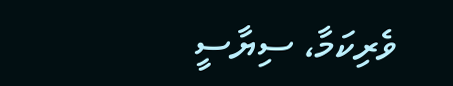ވެރިކަމާ، ސިޔާސީ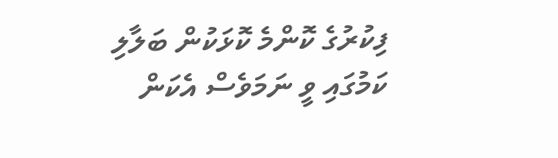ފިކުރުގެ ކޮންމެ ކޮޅަކުން ބަލާލި ކަމުގައި ވީ ނަމަވެސް އެކަން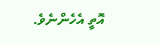އޮތީ އެހެންނެވެ.